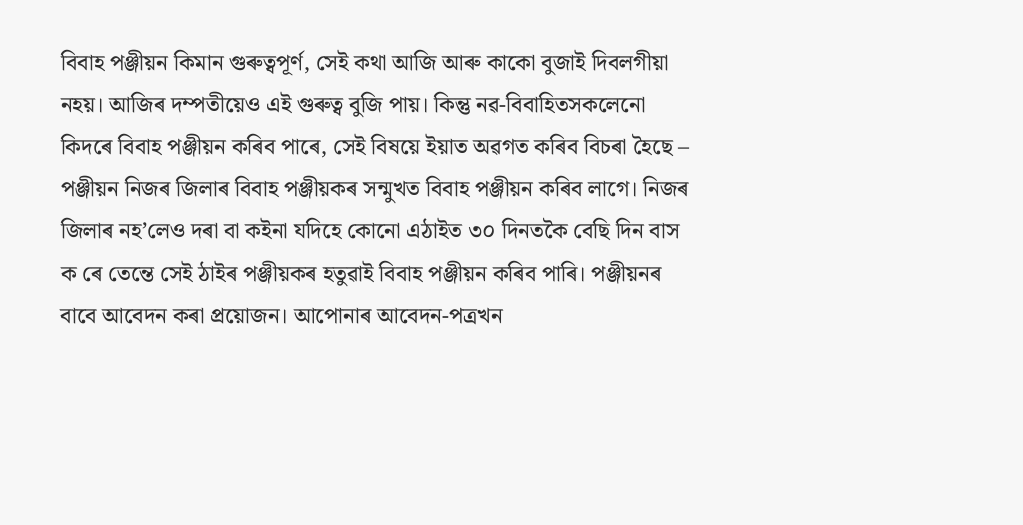বিবাহ পঞ্জীয়ন কিমান গুৰুত্বপূৰ্ণ, সেই কথা আজি আৰু কাকো বুজাই দিবলগীয়া নহয়। আজিৰ দম্পতীয়েও এই গুৰুত্ব বুজি পায়। কিন্তু নৱ-বিবাহিতসকলেনো কিদৰে বিবাহ পঞ্জীয়ন কৰিব পাৰে, সেই বিষয়ে ইয়াত অৱগত কৰিব বিচৰা হৈছে – পঞ্জীয়ন নিজৰ জিলাৰ বিবাহ পঞ্জীয়কৰ সন্মুখত বিবাহ পঞ্জীয়ন কৰিব লাগে। নিজৰ জিলাৰ নহ’লেও দৰা বা কইনা যদিহে কোনো এঠাইত ৩০ দিনতকৈ বেছি দিন বাস ক ৰে তেন্তে সেই ঠাইৰ পঞ্জীয়কৰ হতুৱাই বিবাহ পঞ্জীয়ন কৰিব পাৰি। পঞ্জীয়নৰ বাবে আবেদন কৰা প্ৰয়োজন। আপোনাৰ আবেদন-পত্ৰখন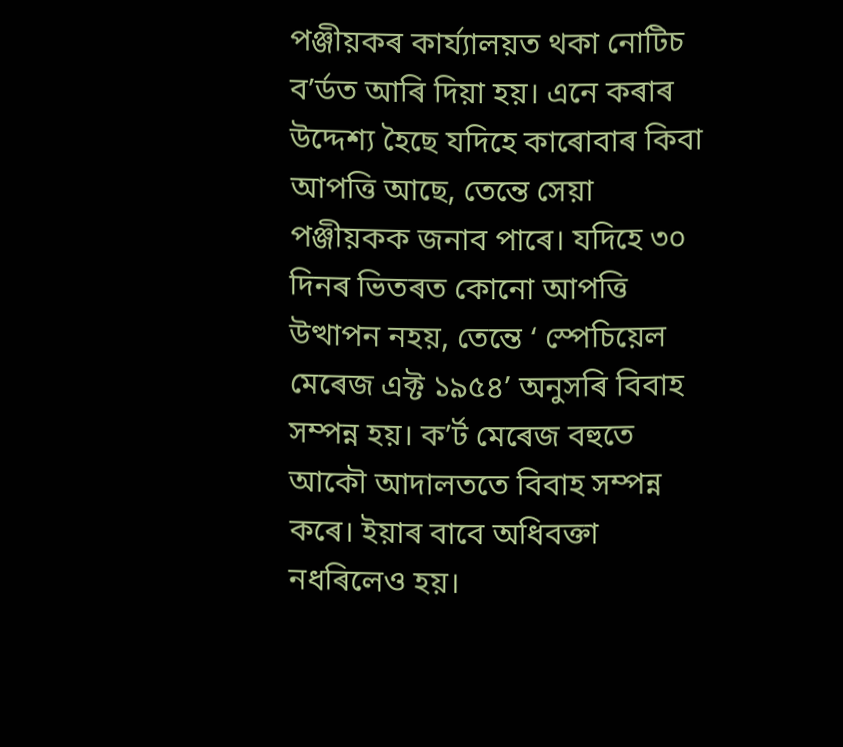পঞ্জীয়কৰ কাৰ্য্যালয়ত থকা নোটিচ ব’ৰ্ডত আৰি দিয়া হয়। এনে কৰাৰ উদ্দেশ্য হৈছে যদিহে কাৰোবাৰ কিবা আপত্তি আছে, তেন্তে সেয়া পঞ্জীয়কক জনাব পাৰে। যদিহে ৩০ দিনৰ ভিতৰত কোনো আপত্তি উত্থাপন নহয়, তেন্তে ‘ স্পেচিয়েল মেৰেজ এক্ট ১৯৫৪’ অনুসৰি বিবাহ সম্পন্ন হয়। ক’ৰ্ট মেৰেজ বহুতে আকৌ আদালততে বিবাহ সম্পন্ন কৰে। ইয়াৰ বাবে অধিবক্তা নধৰিলেও হয়।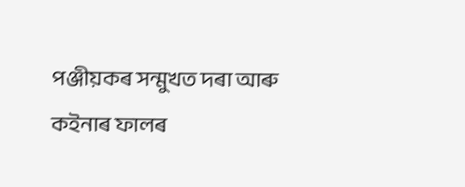পঞ্জীয়কৰ সন্মুখত দৰা আৰু কইনাৰ ফালৰ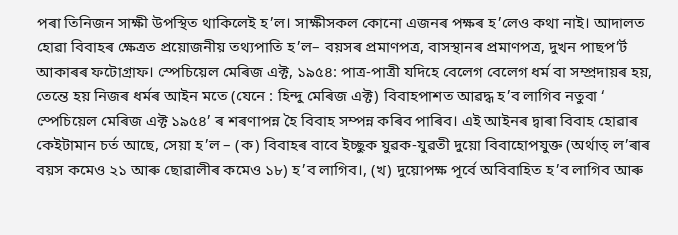পৰা তিনিজন সাক্ষী উপস্থিত থাকিলেই হ’ল। সাক্ষীসকল কোনো এজনৰ পক্ষৰ হ’লেও কথা নাই। আদালত হোৱা বিবাহৰ ক্ষেত্ৰত প্ৰয়োজনীয় তথ্যপাতি হ’ল– বয়সৰ প্ৰমাণপত্ৰ, বাসস্থানৰ প্ৰমাণপত্ৰ, দুখন পাছপ’ৰ্ট আকাৰৰ ফটোগ্ৰাফ। স্পেচিয়েল মেৰিজ এক্ট, ১৯৫৪: পাত্ৰ-পাত্ৰী যদিহে বেলেগ বেলেগ ধৰ্ম বা সম্প্ৰদায়ৰ হয়, তেন্তে হয় নিজৰ ধৰ্মৰ আইন মতে (যেনে : হিন্দু মেৰিজ এক্ট) বিবাহপাশত আৱদ্ধ হ’ব লাগিব নতুবা ‘ স্পেচিয়েল মেৰিজ এক্ট ১৯৫৪’ ৰ শৰণাপন্ন হৈ বিবাহ সম্পন্ন কৰিব পাৰিব। এই আইনৰ দ্বাৰা বিবাহ হোৱাৰ কেইটামান চৰ্ত আছে, সেয়া হ’ল – (ক) বিবাহৰ বাবে ইচ্ছুক যুৱক-যুৱতী দুয়ো বিবাহোপযুক্ত (অৰ্থাত্ ল’ৰাৰ বয়স কমেও ২১ আৰু ছোৱালীৰ কমেও ১৮) হ’ব লাগিব।, (খ) দুয়োপক্ষ পূৰ্বে অবিবাহিত হ’ব লাগিব আৰু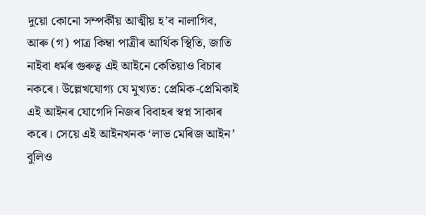দুয়ো কোনো সম্পৰ্কীয় আত্মীয় হ’ব নালাগিব, আৰু (গ) পাত্ৰ কিম্বা পাত্ৰীৰ আৰ্থিক স্থিতি, জাতি নাইবা ধৰ্মৰ গুৰুত্ব এই আইনে কেতিয়াও বিচাৰ নকৰে। উল্লেখযোগ্য যে মুখ্যত: প্ৰেমিক-প্ৰেমিকাই এই আইনৰ যোগেদি নিজৰ বিবাহৰ স্বপ্ন সাকাৰ কৰে। সেয়ে এই আইনখনক ‘লাভ মেৰিজ আইন’ বুলিও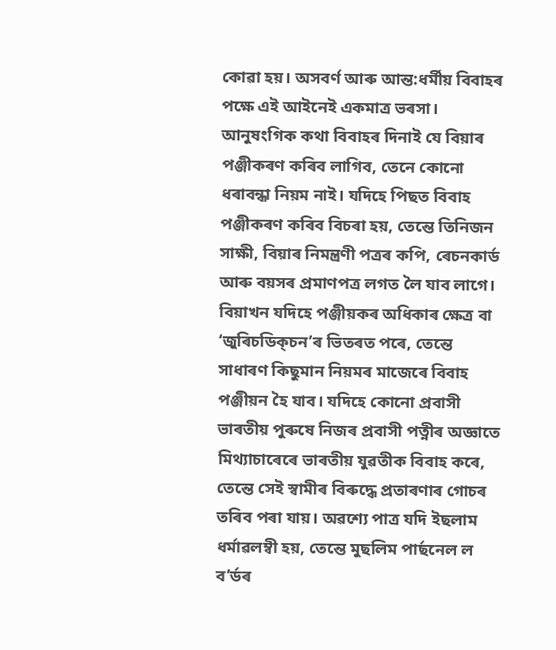কোৱা হয়। অসবৰ্ণ আৰু আন্ত:ধৰ্মীয় বিবাহৰ পক্ষে এই আইনেই একমাত্ৰ ভৰসা। আনুষংগিক কথা বিবাহৰ দিনাই যে বিয়াৰ পঞ্জীকৰণ কৰিব লাগিব, তেনে কোনো ধৰাবন্ধা নিয়ম নাই। যদিহে পিছত বিবাহ পঞ্জীকৰণ কৰিব বিচৰা হয়, তেন্তে তিনিজন সাক্ষী, বিয়াৰ নিমন্ত্ৰণী পত্ৰৰ কপি, ৰেচনকাৰ্ড আৰু বয়সৰ প্ৰমাণপত্ৰ লগত লৈ যাব লাগে। বিয়াখন যদিহে পঞ্জীয়কৰ অধিকাৰ ক্ষেত্ৰ বা ‘জুৰিচডিক্চন’ৰ ভিতৰত পৰে, তেন্তে সাধাৰণ কিছুমান নিয়মৰ মাজেৰে বিবাহ পঞ্জীয়ন হৈ যাব। যদিহে কোনো প্ৰবাসী ভাৰতীয় পুৰুষে নিজৰ প্ৰবাসী পত্নীৰ অজ্ঞাতে মিথ্যাচাৰেৰে ভাৰতীয় যুৱতীক বিবাহ কৰে, তেন্তে সেই স্বামীৰ বিৰুদ্ধে প্ৰতাৰণাৰ গোচৰ তৰিব পৰা যায়। অৱশ্যে পাত্ৰ যদি ইছলাম ধৰ্মাৱলম্বী হয়, তেন্তে মুছলিম পাৰ্ছনেল ল ব’ৰ্ডৰ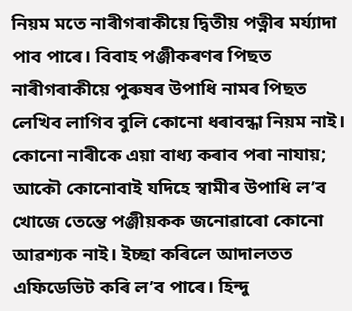নিয়ম মতে নাৰীগৰাকীয়ে দ্বিতীয় পত্নীৰ মৰ্য্যাদা পাব পাৰে। বিবাহ পঞ্জীকৰণৰ পিছত নাৰীগৰাকীয়ে পুৰুষৰ উপাধি নামৰ পিছত লেখিব লাগিব বুলি কোনো ধৰাবন্ধা নিয়ম নাই। কোনো নাৰীকে এয়া বাধ্য কৰাব পৰা নাযায়; আকৌ কোনোবাই যদিহে স্বামীৰ উপাধি ল’ব খোজে তেন্তে পঞ্জীয়কক জনোৱাৰো কোনো আৱশ্যক নাই। ইচ্ছা কৰিলে আদালতত এফিডেভিট কৰি ল’ব পাৰে। হিন্দু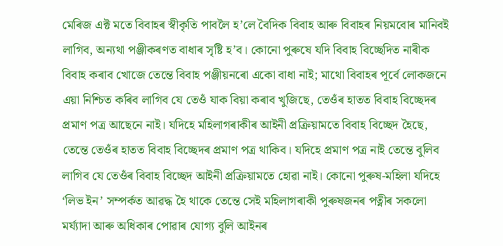মেৰিজ এক্ট মতে বিবাহৰ স্বীকৃতি পাবলৈ হ’লে বৈদিক বিবাহ আৰু বিবাহৰ নিয়মবোৰ মানিবই লাগিব, অন্যথা পঞ্জীকৰণত বাধাৰ সৃষ্টি হ’ব। কোনো পুৰুষে যদি বিবাহ বিচ্ছেদিত নাৰীক বিবাহ কৰাব খোজে তেন্তে বিবাহ পঞ্জীয়নৰো একো বাধা নাই; মাথো বিবাহৰ পূৰ্বে লোকজনে এয়া নিশ্চিত কৰিব লাগিব যে তেওঁ যাক বিয়া কৰাব খুজিছে, তেওঁৰ হাতত বিবাহ বিচ্ছেদৰ প্ৰমাণ পত্ৰ আছেনে নাই। যদিহে মহিলাগৰাকীৰ আইনী প্ৰক্ৰিয়ামতে বিবাহ বিচ্ছেদ হৈছে, তেন্তে তেওঁৰ হাতত বিবাহ বিচ্ছেদৰ প্ৰমাণ পত্ৰ থাকিব। যদিহে প্ৰমাণ পত্ৰ নাই তেন্তে বুলিব লাগিব যে তেওঁৰ বিবাহ বিচ্ছেদ আইনী প্ৰক্ৰিয়ামতে হোৱা নাই। কোনো পুৰুষ-মহিলা যদিহে ‘লিভ ইন’ সম্পৰ্কত আৱদ্ধ হৈ থাকে তেন্তে সেই মহিলাগৰাকী পুৰুষজনৰ পত্নীৰ সকলো মৰ্য্যাদা আৰু অধিকাৰ পোৱাৰ যোগ্য বুলি আইনৰ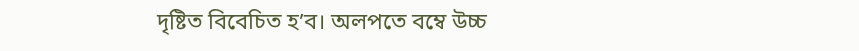দৃষ্টিত বিবেচিত হ’ব। অলপতে বম্বে উচ্চ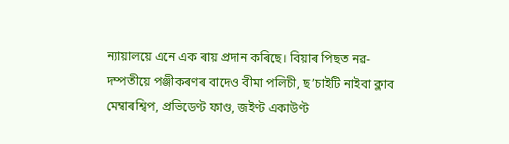ন্যায়ালয়ে এনে এক ৰায় প্ৰদান কৰিছে। বিয়াৰ পিছত নৱ-দম্পতীয়ে পঞ্জীকৰণৰ বাদেও বীমা পলিচী, ছ’চাইটি নাইবা ক্লাব মেম্বাৰশ্বিপ, প্ৰভিডেণ্ট ফাণ্ড, জইণ্ট একাউণ্ট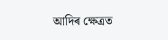আদিৰ ক্ষেত্ৰত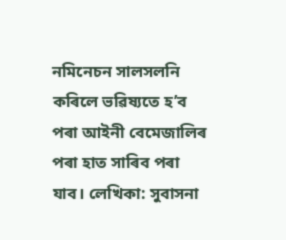নমিনেচন সালসলনি কৰিলে ভৱিষ্যতে হ’ব পৰা আইনী বেমেজালিৰ পৰা হাত সাৰিব পৰা যাব। লেখিকা: সুবাসনা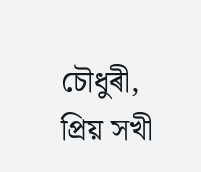চৌধুৰী, প্ৰিয় সখী